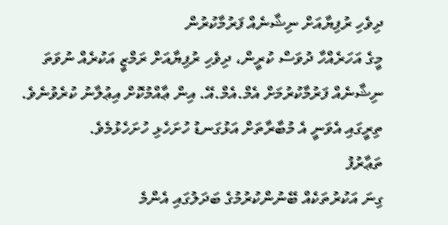ދިވެހި ރުފިޔާއަށް ނިޝާނެއް ފަރުމާކުރުން
މީގެ އަހަރެއްހާ ދުވަސް ކުރީން، ދިވެހި ރުފިޔާއަށް ރަމްޒީ އަކުރެއް ނުވަތަ ނިޝާނެއް ފަރުމާކުރުމަށް އެމް.އެމް.އޭ. އިން ޢާއްމުކޮށް އިޢުލާނު ކުރެވުނެވެ. ތިރީގައި އެވަނީ އެ މުބާރާތަށް އަޅުގަނޑު ހުށަހެޅި ހުށަހެޅުމެވެ.
ތަޢާރުފު
ގިނަ އަކުރުތަކެއް ބޭނުންކުރުމުގެ ބަދަލުގައި އެންމެ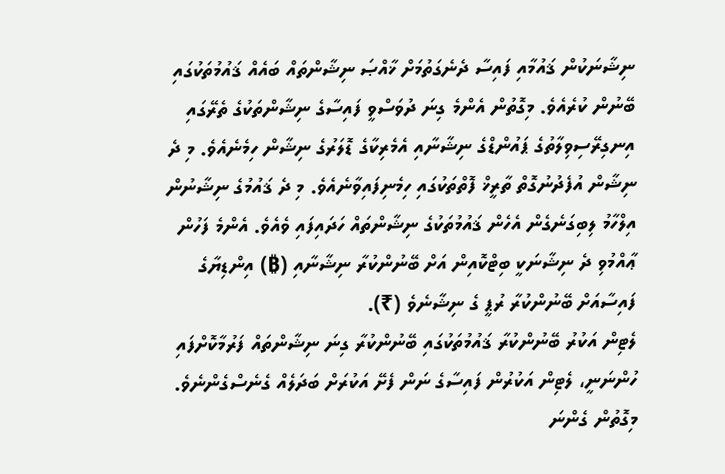ނިޝާނަކުން ޤައުމާއި ފައިސާ ދެނެގަތުމަށް ޚާއްޞަ ނިޝާންތައް ބައެއް ޤައުމުތަކުގައި ބޭނުން ކުރެއެވެ. މިގޮތުން އެންމެ ގިނަ ދުވަސްވީ ފައިސާގެ ނިޝާންތަކުގެ ތެރޭގައި އިނގިރޭސިވިލާތުގެ ޕައުންޑްގެ ނިޝާނާއި އެމެރިކާގެ ޑޮލަރުގެ ނިޝާން ހިމެނެއެވެ. މި ދެ ނިޝާން އުފެދުނުގޮތް ތާރީޚް ފޮތްތަކުގައި ހިމެނިފައިވާނެއެވެ. މި ދެ ޤައުމުގެ ނިޝާނުން އިލްހާމު ލިބިގަނެގެން އެހެން ޤައުމުތަކުގެ ނިޝާންތައް ހަދައިފައި ވެއެވެ. އެންމެ ފަހުން ޢާއްމުވި ދެ ނިޝާނަކީ ބިޓްކޮއިން އަށް ބޭނުންކުރާ ނިޝާނާއި (₿) އިންޑިޔާގެ ފައިސާއަށް ބޭނުންކުރާ ރުޕީ ގެ ނިޝާނެވެ (₹).
ލެޓިން އަކުރު ބޭނުންކުރާ ޤައުމުތަކުގައި ބޭނުންކުރާ ގިނަ ނިޝާންތައް ފަރުމާކޮށްފައި ހުންނަނީ، ލެޓިން އަކުރުން ފައިސާގެ ނަން ފެށޭ އަކުރަށް ބަދަލެއް ގެނެސްގެންނެވެ. މިގޮތުން ގެންނަ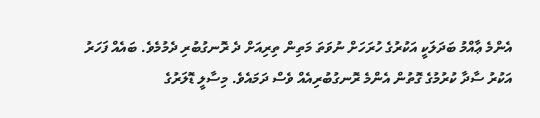އެންމެ ޢާއްމު ބަދަލަކީ އަކުރުގެ ހުރަހަށް ނުވަތަ މަތިން ތިރިއަށް ދެ ރޮނގުބުރި ދެމުމެވެ. ބައެއް ފަހަރު އަކުރު ސާދާ ކުރުމުގެ ގޮތުން އެންމެ ރޮނގުބުރިއެއް ވެސް ދަމައެވެ. މިސާލީ ޑޮލަރުގެ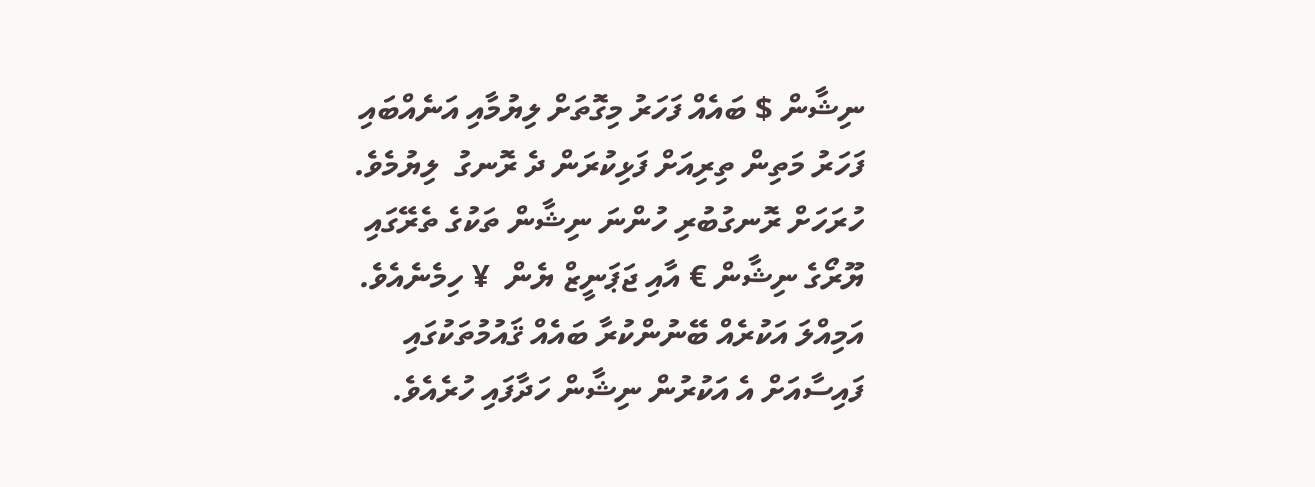ނިޝާން $ ބައެއް ފަހަރު މިގޮތަށް ލިޔުމާއި އަނެއްބައި ފަހަރު މަތިން ތިރިއަށް ފަޅިކުރަން ދެ ރޮނގު  ލިޔުމެވެ. ހުރަހަށް ރޮނގުބުރި ހުންނަ ނިޝާން ތަކުގެ ތެރޭގައި ޔޫރޯގެ ނިޝާން € އާއި ޖަޕަނީޒް ޔެން  ¥ ހިމެނެއެވެ. އަމިއްލަ އަކުރެއް ބޭނުންކުރާ ބައެއް ޤައުމުތަކުގައި ފައިސާއަށް އެ އަކުރުން ނިޝާން ހަދާފައި ހުރެއެވެ.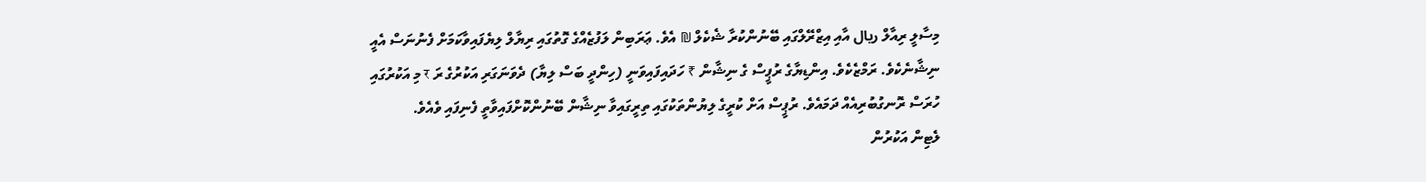މިސާލީ ރިއާލް ریال އާއި އިޒްރޭލްގައި ބޭނުންކުރާ ޝެކެލް ₪ އެވެ. ޢަރަބިން ލަފުޒެއްގެ ގޮތުގައި ރިޔާލް ލިޔެފައިވާކަމަށް ފެނުނަސް އެއީ ނިޝާނެކެވެ. ރަމްޒެކެވެ. އިންޑިޔާގެ ރުޕީސް ގެ ނިޝާން ₹ ހަދައިފައިވަނީ (ހިންދީ ބަސް ލިޔާ) ދެވަނަގަރި އަކުރުގެ ރަ र މި އަކުރުގައި ހުރަސް ރޮނގުބުރިއެއް ދަމައެވެ. ރުޕީސް އަށް ކުރީގެ ލިޔުންތަކުގައި ތިރީގައިވާ ނިޝާން ބޭނުންކޮށްފައިވާތީ ފެނިފައި ވެއެވެ.
ލެޓިން އަކުރުން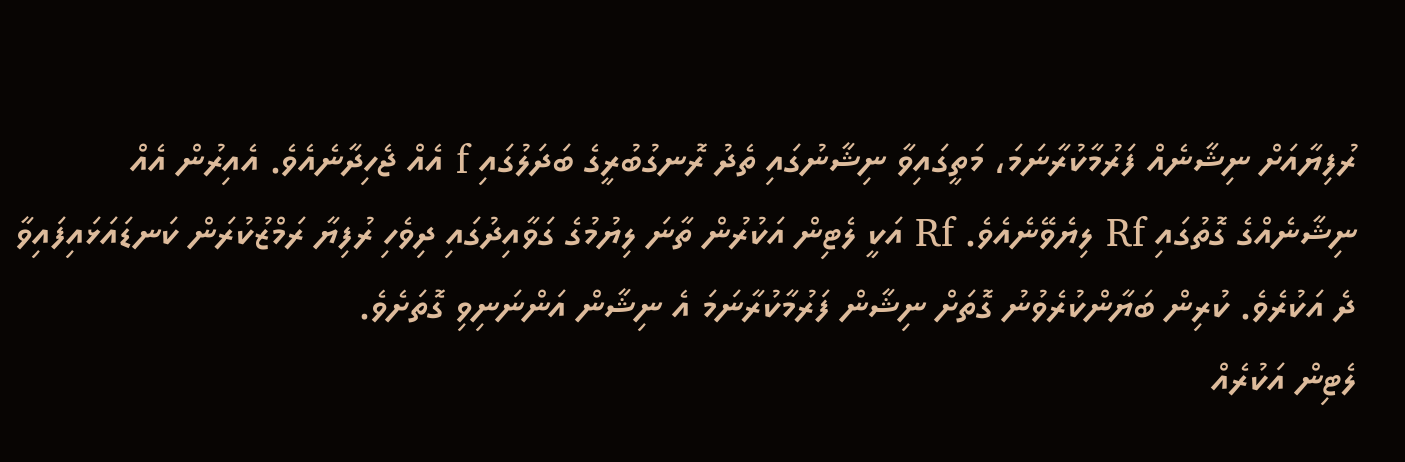ރުފިޔާއަށް ނިޝާނެއް ފަރުމާކުރާނަމަ، މަތީގައިވާ ނިޝާނުގައި ތެދު ރޮނގުބުރީގެ ބަދަލުގައި f އެއް ޖެހިދާނެއެވެ. އެއިރުން އެއް ނިޝާނެއްގެ ގޮތުގައި Rf ލިޔެވޭނެއެވެ. Rf އަކީ ލެޓިން އަކުރުން ތާނަ ލިޔުމުގެ ގަވާއިދުގައި ދިވެހި ރުފިޔާ ރަމްޒުކުރަން ކަނޑައަޅައިފައިވާ ދެ އަކުރެވެ. ކުރިން ބަޔާންކުރެވުނު ގޮތަށް ނިޝާން ފަރުމާކުރާނަމަ އެ ނިޝާން އަންނަނިވި ގޮތަށެވެ.
ލެޓިން އަކުރެއް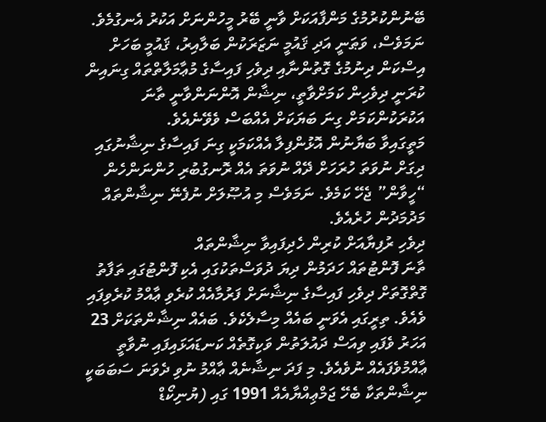ބޭނުންކުރުމުގެ މަންފާއަކަށް ވާނީ ބޭރު މީހުންނަށް އަކުރު އެނގުމެވެ. ނަމަވެސް، ވަޠަނީ އަދި ޤައުމީ ނަޒަރަކުން ބަލާއިރު، ޤައުމީ ބަހަށް އިސްކަން ދިނުމުގެ ގޮތުންނާއި ދިވެހި ފައިސާގެ މުޢާމަލާތްތައް ގިނައިން ކުރަނީ ދިވެހިން ކަމަށްވާތީ، ނިޝާން އޮންނަންވާނީ ތާނަ އަކުރަކުންކަމަށް ގިނަ ބަޔަކަށް އެއްބަސް ވެވޭނެއެވެ.
މަތީގައިވާ ބަޔާނުން އޮޅުންފިލާ އެއްކަމަކީ ގިނަ ފައިސާގެ ނިޝާނުގައި ދިގަށް ނުވަތަ ހުރަހަށް ދޭއް ނުވަތަ އެއް ރޮނގުބުރި ހުންނަންހެން “ހީވާން” ޖެހޭ ކަމެވެ. ނަމަވެސް މި އުޞޫލަށް ނުފެނޭ ނިޝާންތައް މަދުމަދުން ހުރެއެވެ.
ދިވެހި ރުފިޔާއަށް ކުރިން ހެދިފައިވާ ނިޝާންތައް
ތާނަ ފޮންޓުތައް ހަދަމުން ދިޔަ ދުވަސްތަކުގައި އެކި ފޮންޓުގައި ތަފާތު ގޮތްގޮތަށް ދިވެހި ފައިސާގެ ނިޝާނަށް ފަރުމާއެއް ކުރެވި ޢާއްމު ކުރެވިފައި ވެއެވެ. ތިރީގައި އެވަނީ ބައެއް މިސާލެކެވެ. ބައެއް ނިޝާންތަކަށް 23 އަހަރު ވެފައި ވިއަސް ދައުލަތުން ވަކިގޮތެއް ކަނޑައަޅައިފައި ނުވާތީ ޢާއްމުވެފައެއް ނުވެއެވެ. މި ފަދަ ނިޝާނެއް ޢާއްމު ނުވި ދެވަނަ ސަބަބަކީ ނިޝާންތަކާ ބެހޭ ޖަމްޢިއްޔާއެއް 1991 ގައި (ޔުނިކޯޑް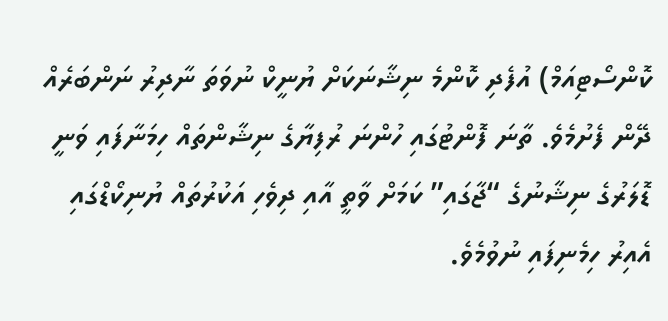ކޮންސޯޓިއަމް) އުފެދި ކޮންމެ ނިޝާނަކަށް ޔުނީކް ނުވަތަ ނާދިރު ނަންބަރެއް ދޭން ފެށުމެވެ. ތާނަ ފޮންޓުގައި ހުންނަ ރުފިޔާގެ ނިޝާންތައް ހިމަނާފައި ވަނީ ޑޮލަރުގެ ނިޝާނުގެ “ޖާގައި” ކަމަށް ވާތީ އާއި ދިވެހި އަކުރުތައް ޔުނިކޯޑްގައި އެއިރު ހިމެނިފައި ނުވުމެވެ.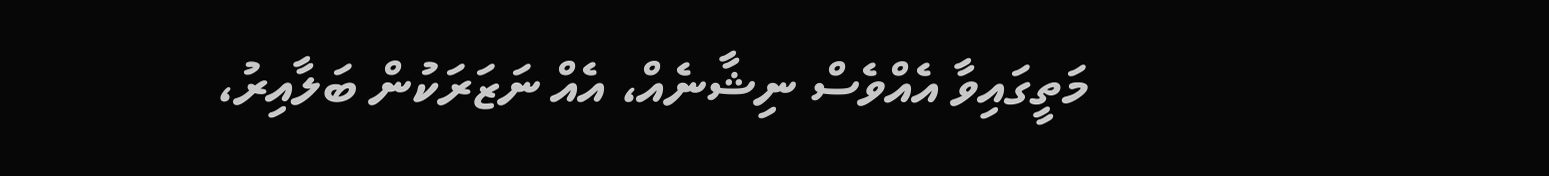މަތީގައިވާ އެއްވެސް ނިޝާނެއް، އެއް ނަޒަރަކުން ބަލާއިރު،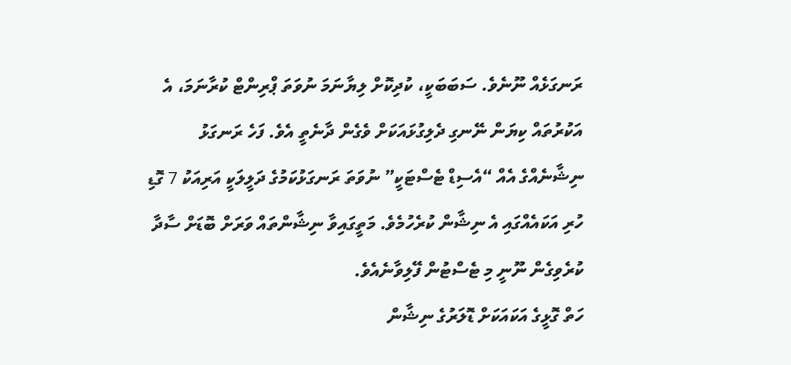ރަނގަޅެއް ނޫނެވެ. ސަބަބަކީ، ކުދިކޮށް ލިޔާނަމަ ނުވަތަ ޕްރިންޓް ކުރާނަމަ، އެ އަކުރުތައް ކިޔަން ނޭނގި ދެލިގުޅައަކަށް ވެގެން ދާނެތީ އެވެ. ފަހެ ރަނގަޅު ނިޝާނެއްގެ އެއް “އެސިޑް ޓެސްޓަކީ” ނުވަތަ ރަނގަޅުކަމުގެ ދަލީލަކީ އަރިއަކު 7 ގޮޑި ހުރި އަކައެއްގައި އެ ނިޝާން ކުރެހުމެވެ. މަތީގައިވާ ނިޝާންތައް ވަރަށް ބޮޑަށް ސާދާ ކުރެވިގެން ނޫނީ މި ޓެސްޓުން ފޭލިވާނެއެވެ.
ހަތް ގޮޅީގެ އަކައަކަށް ޑޮލަރުގެ ނިޝާން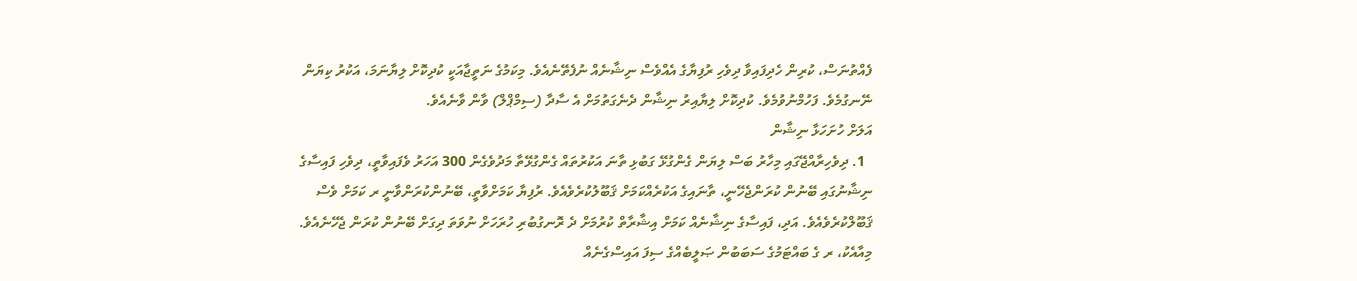ފެއްތުނަސް، ކުރިން ހެދިފައިވާ ދިވެހި ރުފިޔާގެ އެއްވެސް ނިޝާނެއް ނުފެތޭނެއެވެ. މިކަމުގެ ނަތީޖާއަކީ ކުދިކޮށް ލިޔާނަމަ، އަކުރު ކިޔަން ނޭނގުމެވެ. ފަހުމްނުވުމެވެ. ކުދިކޮށް ލިޔާއިރު ނިޝާން ދެނެގަތުމަށް އެ ސާދާ (ސިމްޕްލް) ވާން ވާނެއެވެ.
އަލަށް ހުށަހަޅާ ނިޝާން
  1. ދިވެހިރާއްޖޭގައި މިހާރު ބަސް ލިޔަން ގެންގުޅޭ ގަބުޅި ތާނަ އަކުރުތައް ގެންގުޅޭތާ މަދުވެގެން 300 އަހަރު ވެފައިވާތީ، ދިވެހި ފައިސާގެ ނިޝާނުގައި ބޭނުން ކުރަންޖެހޭނީ، ތާނައިގެ އަކުރެއްކަމަށް ޤަބޫލުކުރެވެއެވެ. ރުފިޔާ ކަމަށްވާތީ، ބޭނުންކުރަންވާނީ ރ ކަމަށް ވެސް ޤަބޫލްކުރެވެއެވެ. އަދި، ފައިސާގެ ނިޝާނެއް ކަމަށް އިޝާރާތް ކުރުމަށް ދެ ރޮނގުބުރި ހުރަހަށް ނުވަތަ ދިގަށް ބޭނުން ކުރަން ޖެހޭނެއެވެ. މިއާއެކު، ރ ގެ ބައްޓަމުގެ ސަބަބުން ޞަލީބެއްގެ ސިފަ އައިސްގެނެއް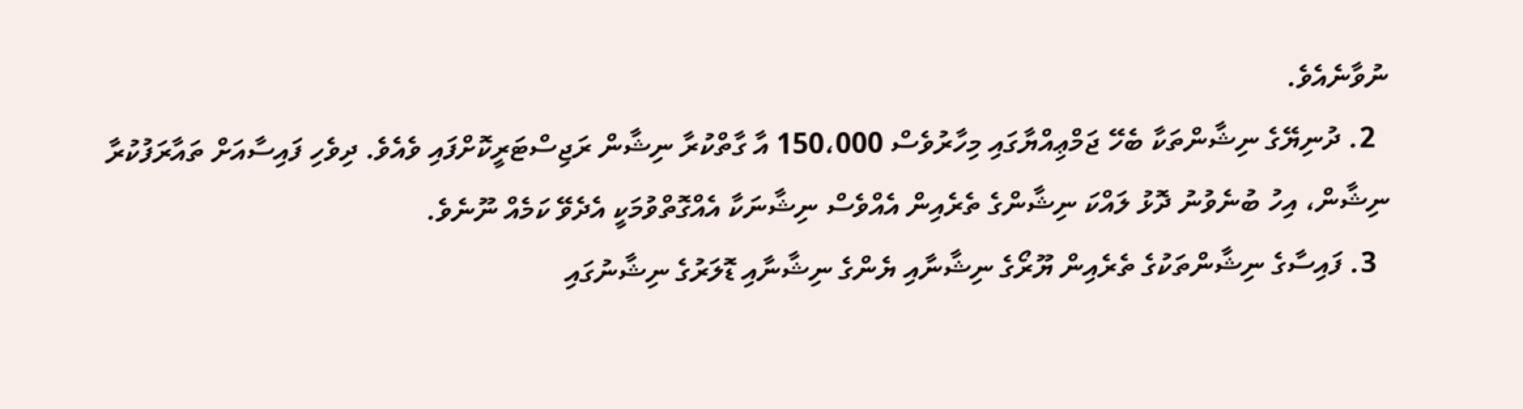ނުވާނެއެވެ.
  2. ދުނިޔޭގެ ނިޝާންތަކާ ބެހޭ ޖަމްޢިއްޔާގައި މިހާރުވެސް 150،000 އާ ގާތްކުރާ ނިޝާން ރަޖިސްޓަރީކޮށްފައި ވެއެވެ. ދިވެހި ފައިސާއަށް ތައާރަފުކުރާ ނިޝާން، އިހު ބުނެވުނު ދޮޅު ލައްކަ ނިޝާންގެ ތެރެއިން އެއްވެސް ނިޝާނަކާ އެއްގޮތްވުމަކީ އެދެވޭ ކަމެއް ނޫނެވެ.
  3. ފައިސާގެ ނިޝާންތަކުގެ ތެރެއިން ޔޫރޯގެ ނިޝާނާއި ޔެންގެ ނިޝާނާއި ޑޮލަރުގެ ނިޝާނުގައި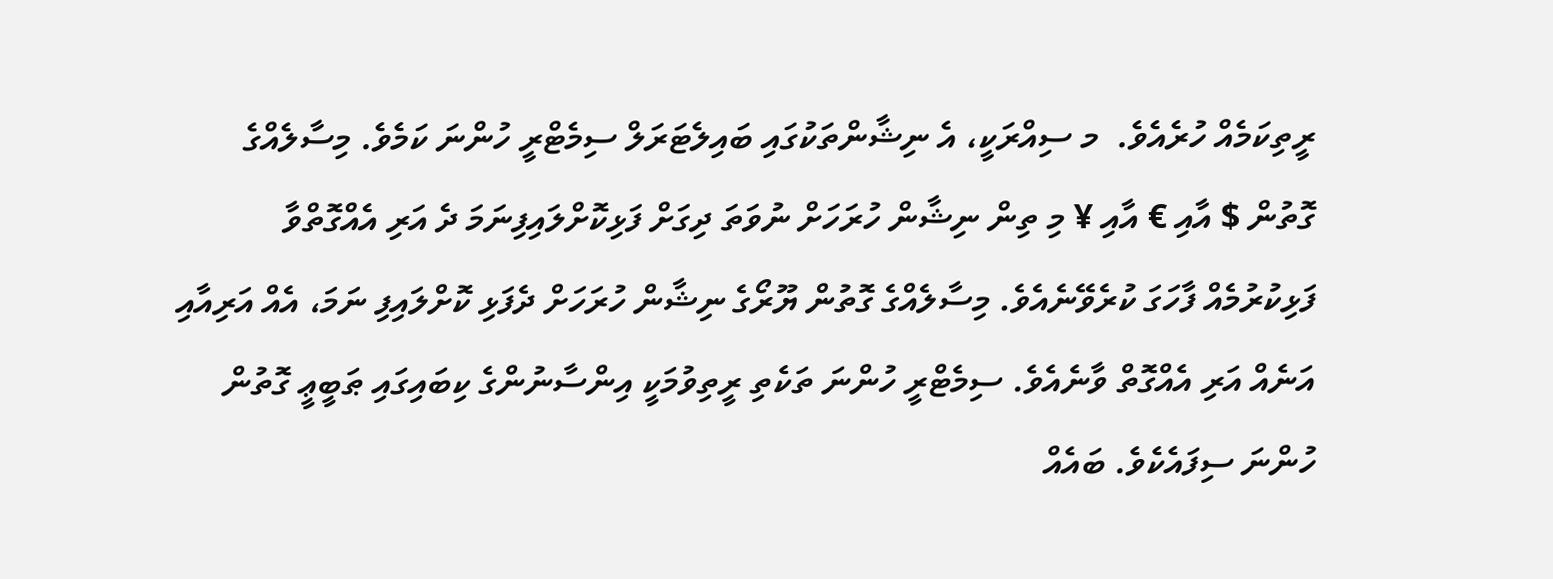ރީތިކަމެއް ހުރެއެވެ.  މ ސިއްރަކީ، އެ ނިޝާންތަކުގައި ބައިލެޓަރަލް ސިމެޓްރީ ހުންނަ ކަމެވެ. މިސާލެއްގެ ގޮތުން $ އާއި € އާއި ¥ މި ތިން ނިޝާން ހުރަހަށް ނުވަތަ ދިގަށް ފަޅިކޮށްލައިފިނަމަ ދެ އަރި އެއްގޮތްވާ ފަޅިކުރުމެއް ފާހަގަ ކުރެވޭނެއެވެ. މިސާލެއްގެ ގޮތުން ޔޫރޯގެ ނިޝާން ހުރަހަށް ދެފަޅި ކޮށްލައިފި ނަމަ، އެއް އަރިއާއި އަނެއް އަރި އެއްގޮތް ވާނެއެވެ. ސިމެޓްރީ ހުންނަ ތަކެތި ރީތިވުމަކީ އިންސާނުންގެ ކިބައިގައި ޠަބީޢީ ގޮތުން ހުންނަ ސިފައެކެވެ. ބައެއް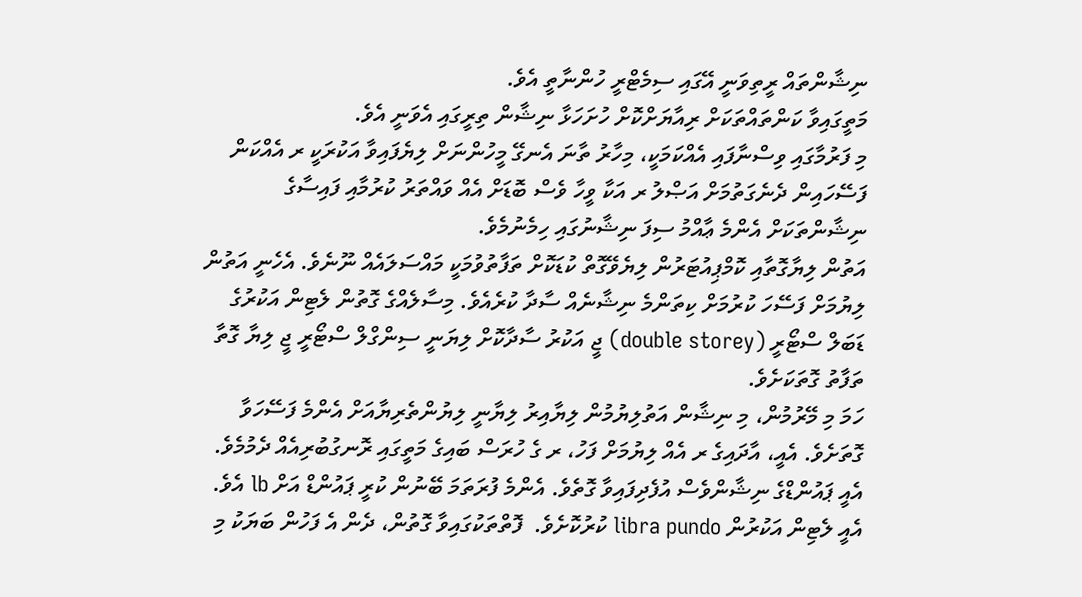ނިޝާންތައް ރީތިވަނީ އޭގައި ސިމެޓްރީ ހުންނާތީ އެވެ.
މަތީގައިވާ ކަންތައްތަކަށް ރިއާޔަށްކޮށް ހުށަހަޅާ ނިޝާން ތިރީގައި އެވަނީ އެވެ.
މި ފަރުމާގައި ވިސްނާފައި އެއްކަމަކީ، މިހާރު ތާނަ އެނގޭ މީހުންނަށް ލިޔެފައިވާ އަކުރަކީ ރ އެއްކަން ފަސޭހައިން ދެނެގަތުމަށް އަޞްލު ރ އަކާ ވީހާ ވެސް ބޮޑަށް އެއް ވައްތަރު ކުރުމާއި ފައިސާގެ ނިޝާންތަކަށް އެންމެ ޢާއްމު ސިފަ ނިޝާނުގައި ހިމެނުމެވެ.
އަތުން ލިޔާގޮތާއި ކޮމްޕިއުޓަރުން ލިޔެވޭގޮތް ކުޑަކޮށް ތަފާތުވުމަކީ މައްސަލައެއް ނޫނެވެ. އެހެނީ އަތުން ލިޔުމަށް ފަސޭހަ ކުރުމަށް ކިތަންމެ ނިޝާނެއް ސާދާ ކުރެއެވެ. މިސާލެއްގެ ގޮތުން ލެޓިން އަކުރުގެ ޑަބަލް ސްޓޯރީ (double storey) ޖީ އަކުރު ސާދާކޮށް ލިޔަނީ ސިންގްލް ސްޓޯރީ ޖީ ލިޔާ ގޮތާ ތަފާތު ގޮތަކަށެވެ.
ހަމަ މި މޭރުމުން، މި ނިޝާން އަތުލިޔުމުން ލިޔާއިރު ލިޔާނީ ލިޔުންތެރިޔާއަށް އެންމެ ފަސޭހަވާ ގޮތަށެވެ. އެއީ، އާދައިގެ ރ އެއް ލިޔުމަށް ފަހު، ރ ގެ ހުރަސް ބައިގެ މަތީގައި ރޮނގުބުރިއެއް ދެމުމެވެ. އެއީ ޕައުންޑްގެ ނިޝާންވެސް އުފެދިފައިވާ ގޮތެވެ. އެންމެ ފުރަތަމަ ބޭނުން ކުރީ ޕައުންޑް އަށް lb އެވެ. އެއީ ލެޓިން އަކުރުން libra pundo ކުރުކޮށެވެ.  ފޮތްތަކުގައިވާ ގޮތުން، ދެން އެ ފަހުން ބަޔަކު މި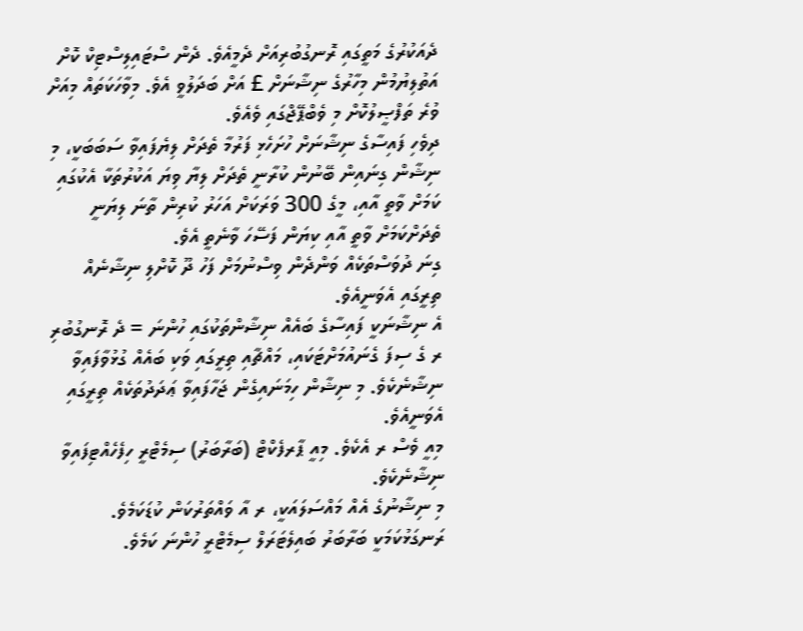ދެއަކުރުގެ މަތީގައި ރޮނގުބުރިއަށް ދެމީއެވެ. ދެން ސްޓައިލިސްޓިކް ކޮށް އަތުލިޔުމުން މިހާރުގެ ނިޝާނަށް £ އަށް ބަދަލުވީ އެވެ. މިވާހަކަތައް މިއަށް ވުރެ ތަފްޞީލުކޮށް މި ވެބްޕޭޖްގައި ވެއެވެ.
ދިވެހި ފައިސާގެ ނިޝާނަށް ހުށަހެޅި ފަރުމާ ތެދަށް ލިޔެފައިވާ ސަބަބަކީ، މި ނިޝާން ގިނައިން ބޭނުން ކުރާނީ ތެދަށް ލިޔާ ވިޔަ އަކުރުތަކާ އެކުގައި ކަމަށް ވާތީ އާއި، މީގެ 300 ވަރަކަށް އަހަރު ކުރިން ތާނަ ލިޔަނީ ތެދަށްކަމަށް ވާތީ އާއި ކިޔަން ފަސޭހަ ވާނެތީ އެވެ.
ގިނަ ދުވަސްތަކެއް ވަންދެން ވިސްނުމަށް ފަހު ދޫ ކޮށްލި ނިޝާނެއް ތިރީގައި އެވަނީއެވެ.
އެ ނިޝާނަކީ ފައިސާގެ ބައެއް ނިޝާންތަކުގައި ހުންނަ = ދެ ރޮނގުބުރި ރ ގެ ސިފަ ގެނައުމަށްޓަކައި، މައްޗާއި ތިރީގައި ވަކި ބައެއް ގުޅުވާފައިވާ ނިޝާނެކެވެ. މި ނިޝާން ހިމަނައިގެން ޖަހާފައިވާ ޢަދަދުތަކެއް ތިރީގައި އެވަނީއެވެ.
މިއީ ވެސް ރ އެކެވެ. މިއީ ޕާރފެކްޓް (ބަރާބަރު) ސިމެޓްރީ ހިފެހެއްޓިފައިވާ ނިޝާނެކެވެ.
މި ނިޝާނުގެ އެއް މައްސަލައަކީ، ރ އާ ވައްތަރުކަން ކުޑަކަމެވެ. ރަނގަޅުކަމަކީ ބަރާބަރު ބައިލެޓަރަލް ސިމެޓްރީ ހުންނަ ކަމެވެ.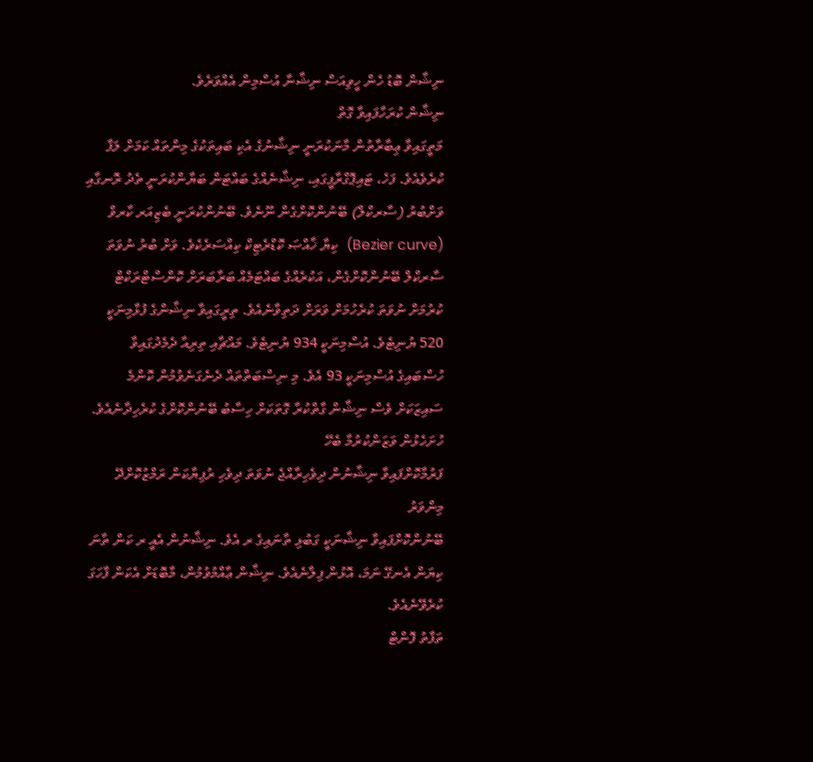ނިޝާން ބޮޑު ހެން ހީވިއަސް ނިޝާނާ އުސްމިން އެއްވަރެވެ.
ނިޝާން ކުރަހާފައިވާ ގޮތް
މަތީގައިވާ ޢިބާރާތުން މާނަކުރަނީ ނިޝާނުގެ އެކި ބައިތަކުގެ މިންތައް ކަމަށް ލަފާ ކުރެވެއެވެ. ފަހެ، ޓައިޕޮގްރާފީގައި، ނިޝާނެއްގެ ބައްޓަން ބަޔާންކުރަނީ ތެދު ރޮނގާއި ވަށްބުރު (ސާރކްލް) ބޭނުންކޮށްގެން ނޫނެވެ. ބޭނުންކުރަނީ ބެޒިއަރ ކާރވް (Bezier curve)  ކިޔާ ޚާއްޞަ ކޮޑްރެޓިކް ކިއްސަރެކެވެ. ވަށް ބުރު ނުވަތަ ސާރކްލް ބޭނުންކޮށްގެން، އަކުރެއްގެ ބައްޓަމެއް ބަރާބަރަށް ކޮންސްޓްރަކްޓް ކުރުމަށް ނުވަތަ ކުރެހުމަށް ވަރަށް ދަތިވާނެއެވެ. ތިރީގައިވާ ނިޝާންގެ ފުޅާމިނަކީ 520 ޔުނިޓެވެ. އުސްމިނަކީ 934 ޔުނިޓެވެ. މައްޗާއި ތިރިއާ ދެމެދުގައިވާ ހުސްބައިގެ އުސްމިނަކީ 93 އެވެ. މި ނިސްބަތްތައް ދެނެގަނެވުމުން ކޮންމެ ސައިޒަކަށް ވެސް ނިޝާން ގާތްކުރާ ގޮތަކަށް ހިސާބު ބޭނުންކޮށްގެ ކުރެހިދާނެއެވެ.
ހުށަހެޅުން ވަޒަންކުރުމާ ބެހޭ
ފަރުމާކޮށްފައިވާ ނިޝާނުން ދިވެހިރާއްޖެ ނުވަތަ ދިވެހި ރުފިޔާކަން ރަމްޒުކޮށްދޭ މިންވަރު
ބޭނުންކޮށްފައިވާ ނިޝާނަކީ ގަބުޅި ތާނައިގެ ރ އެވެ. ނިޝާނުން އެއީ ރ ކަން ތާނަ ކިޔަން އެނގޭ ނަމަ، އޮޅުން ފިލާނެއެވެ. ނިޝާން ޢާއްމުވުމުން، މާބޮޑަށް އެކަން ފާހަގަ ކުރެވޭނެއެވެ.
ތަފާތު ފޮންޓް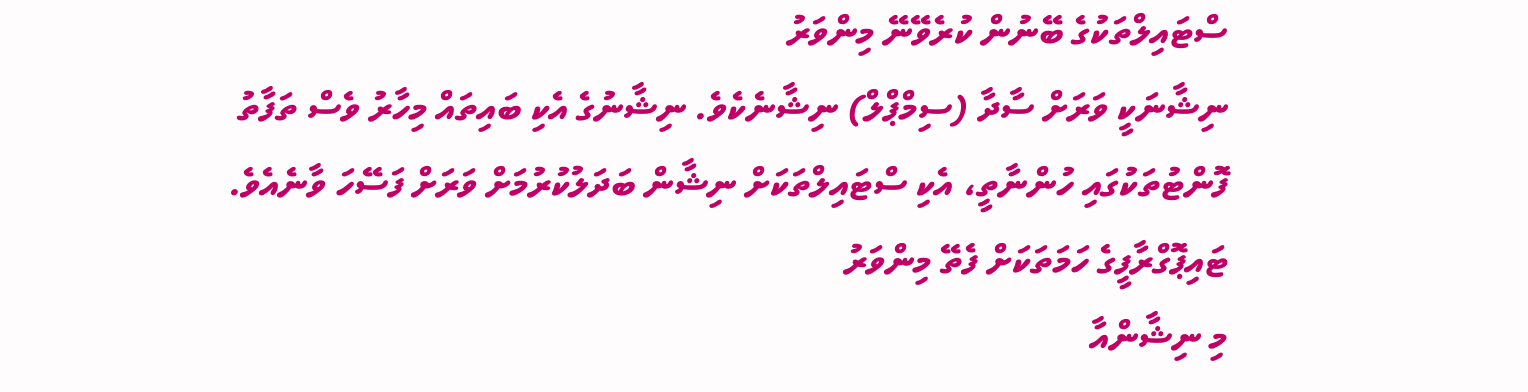ސްޓައިލްތަކުގެ ބޭނުން ކުރެވޭނޭ މިންވަރު
ނިޝާނަކީ ވަރަށް ސާދާ (ސިމްޕްލް) ނިޝާނެކެވެ. ނިޝާނުގެ އެކި ބައިތައް މިހާރު ވެސް ތަފާތު ފޮންޓުތަކުގައި ހުންނާތީ، އެކި ސްޓައިލްތަކަށް ނިޝާން ބަދަލުކުރުމަށް ވަރަށް ފަސޭހަ ވާނެއެވެ.
ޓައިޕޮގްރާފީގެ ހަމަތަކަށް ފެތޭ މިންވަރު
މި ނިޝާންއާ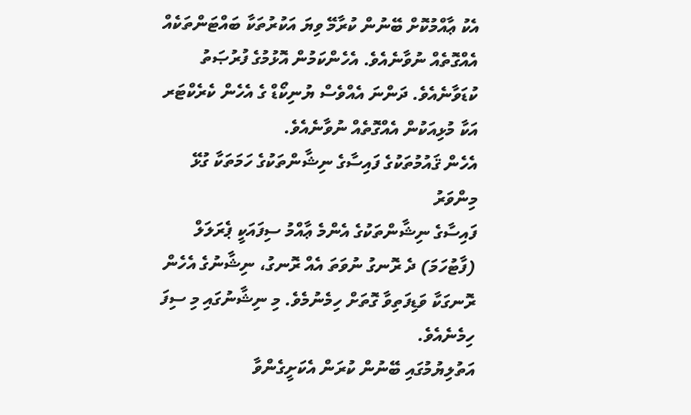އެކު ޢާއްމުކޮށް ބޭނުން ކުރާމޭ ވިޔަ އަކުރުތަކާ ބައްޓަންތަކެއް އެއްގޮތެއް ނުވާނެއެވެ. އެހެންކަމުން އޮޅުމުގެ ފުރުޞަތު ކުޑަވާނެއެވެ. ދަންނަ އެއްވެސް ޔުނިކޯޑް ގެ އެހެން ކެރެކްޓަރ އަކާ މުޅިއަކުން އެއްގޮތެއް ނުވާނެއެވެ.
އެހެން ޤައުމުތަކުގެ ފައިސާގެ ނިޝާންތަކުގެ ހަމަތަކާ ގުޅޭ މިންވަރު
ފައިސާގެ ނިޝާންތަކުގެ އެންމެ ޢާއްމު ސިފައަކީ ޕެރަލަލް (ފާޓުހަމަ) ދެ ރޮނގު ނުވަތަ އެއް ރޮނގު، ނިޝާނުގެ އެހެން ރޮނގަކާ ވަޑިފަތިވާ ގޮތަށް ހިމެނުމެވެ. މި ނިޝާނުގައި މި ސިފަ ހިމެނެއެވެ.
އަތުލިޔުމުގައި ބޭނުން ކުރަން އެކަށީގެންވާ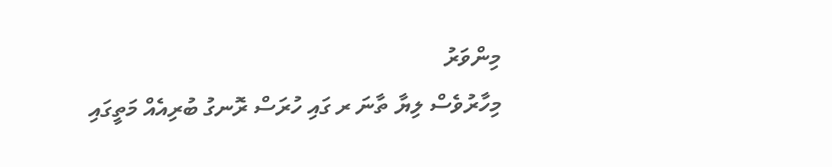މިންވަރު
މިހާރުވެސް ލިޔާ ތާނަ ރ ގައި ހުރަސް ރޮނގު ބުރިއެއް މަތީގައި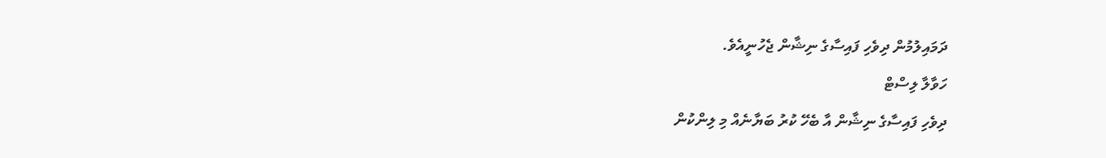ދަމައިލުމުން ދިވެހި ފައިސާގެ ނިޝާން ޖެހުނީއެވެ.
ހަވާލާ ލިސްޓް
ދިވެހި ފައިސާގެ ނިޝާން އާ ބެހޭ ކުރު ބަޔާނެއް މި ލިންކުން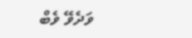ވަދެވޭ ވެބް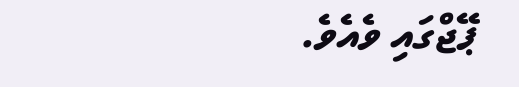ޕޭޖްގައި ވެއެވެ.